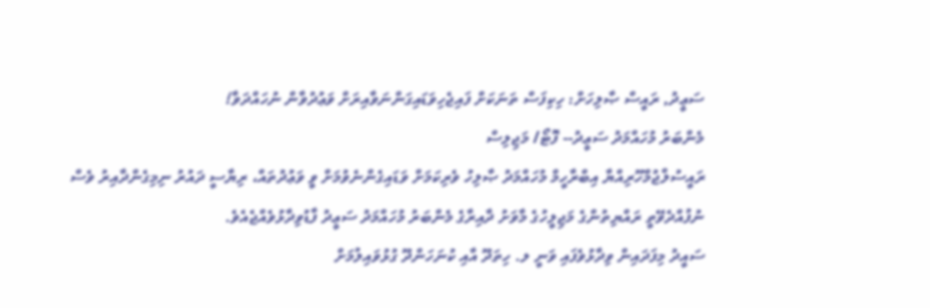ސަޢީދު, ރައީސް ޞާލިހަށް: ހިކިފަސް ތަނަކަށް ފައިޖެހިވަޑައިގަންނަވާއިރަށް ވަޢުދުވާން ނުހައްދަވާ!
މެންބަރު މުހައްމަދު ސަޢީދު-- ފޮޓޯ/ މަޖިލިސް
ރައީސުލްޖުމްހޫރިއްޔާ އިބްރާހީމް މުހައްމަދު ޞާލިހު ވެރިކަމަށް ވަޑައިގެންނެވުމަށް ވީ ވަޢުދުތައް، ރިޔާސީ ދައުރު ނިމިގެންދާއިރު ވެސް ނުފުއްދެވޭތީ ރައްޔިތުންގެ މަޖިލީހުގެ މާވަށު ދާއިރާގެ މެންބަރު މުހައްމަދު ސަޢީދު ފާޑުވިދާޅުވެއްޖެއެވެ.
ސައީދު މިފަދައިން ވިދާޅުވެފައި ވަނީ ލ. ހިތަދޫ އާއި ކުނަހަންދޫ ގުޅުވައިލުމަށް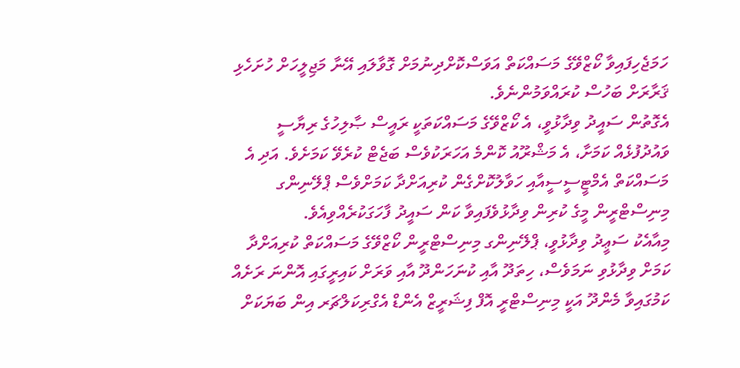ހަމަޖެހިފައިވާ ކޯޒްވޭގެ މަސައްކަތް އަވަސްކޮށްދިނުމަށް ގޮވާލައި އޭނާ މަޖިލީހަށް ހުށަހެޅި ޤަރާރަށް ބަހުސް ކުރައްވަމުންނެވެ.
އެގޮތުން ސައީދު ވިދާޅުވީ، އެ ކޯޒްވޭގެ މަސައްކަތަކީ ރައީސް ޞާލިހުގެ ރިޔާސީ ވައުދުފުޅެއް ކަމަށާ، އެ މަޝްރޫއު ކޮންމެ އަހަރަކުވެސް ބަޖެޓް ކުރެވޭ ކަމަށެވެ. އަދި އެ މަސައްކަތް އެމްޓީސީސީއާއި ހަވާލުކޮށްގެން ކުރިއަށްދާ ކަމަށްވެސް ޕްލޭނިންގ މިނިސްޓްރީން މީގެ ކުރިން ވިދާޅުވެފައިވާ ކަން ސައީދު ފާހަގަކުރެއްވިއެވެ.
މިއާއެކު ސަޢީދު ވިދާޅުވީ، ޕްލޭނިންގ މިނިސްޓްރީން ކޯޒްވޭގެ މަސައްކަތް ކުރިއަށްދާ ކަމަށް ވިދާޅުވި ނަމަވެސް، ހިތަދޫ އާއި ކުނަހަންދޫ އާއި ވަރަށް ކައިރީގައި އޮންނަ ރަށެއް ކަމުގައިވާ މެންދޫ އަކީ މިނިސްޓްރީ އޮފް ފިޝަރީޒް އެންޑް އެގްރިކަލްޗަރ އިން ބަޔަކަށް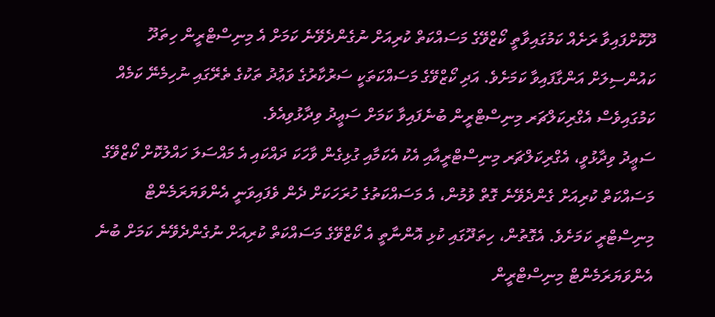ދޫކޮށްފައިވާ ރަށެއް ކަމުގައިވާތީ ކޯޒްވޭގެ މަސައްކަތް ކުރިއަށް ނުގެންދެވޭނެ ކަމަށް އެ މިނިސްޓްރީން ހިތަދޫ ކައުންސިލަށް އަންގާފައިވާ ކަމަށެވެ. އަދި ކޯޒްވޭގެ މަސައްކަތަކީ ސަރުކާރުގެ ވަޢުދު ތަކުގެ ތެރޭގައި ނުހިމެނޭ ކަމެއް ކަމުގައިވެސް އެގްރިކަލްޗަރ މިނިސްޓްރީން ބުނެފައިވާ ކަމަށް ސަޢީދު ވިދާޅުވިއެވެ.
ސަޢީދު ވިދާޅުވީ، އެގްރިކަލްޗަރ މިނިސްޓްރީއާއި އެކު އެކަމާއި ގުޅިގެން ވާހަކަ ދައްކައި އެ މައްސަލަ ހައްލުކޮށް ކޯޒްވޭގެ މަސައްކަތް ކުރިއަށް ގެންދެވޭނެ ގޮތް ވުމުން، އެ މަސައްކަތުގެ ހުރަހަކަށް ދެން ވެފައިވަނީ އެންވަޔަރަމެންޓް މިނިސްޓްރީ ކަމަށެވެ. އެގޮތުން، ހިތަދޫގައި ކުޅި އޮންނާތީ އެ ކޯޒްވޭގެ މަސައްކަތް ކުރިއަށް ނުގެންދެވޭނެ ކަމަށް ބުނެ އެންވަޔަރަމެންޓް މިނިސްޓްރީން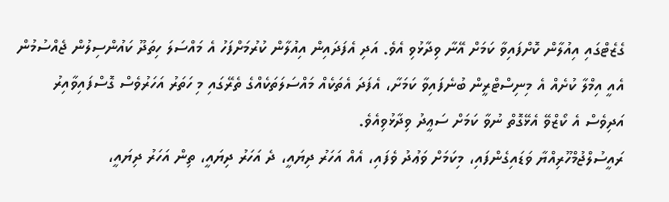ގެޒެޓްގައި އިއުލާން ކޮށްފައިވާ ކަމަށް އޭނާ ވިދާޅުވި އެވެ. އަދި އެފަދައިން އިއުލާން ކުރުމަށްފަހު އެ މައްސަލަ ހިތަދޫ ކައުންސިލުން ޖެއްސުމުން އެއީ އިމްލާ ކުށެއް އެ މިނިސްޓްރީން ބުނެފައިވާ ކަމަށާ، އެފަދަ އެތަކެއް މައްސަލަތަކެއްގެ ތެރޭގައި މި ހަތަރު އަހަރުވެސް ގޮސްފައިވާއިރު އަދިވެސް އެ ކޯޒްވޭ އެޅޭގޮތް ނުވާ ކަމަށް ސަޢީދު ވިދާޅުވިއެވެ.
ރައީސުލްޖުމްހޫރިއްޔާ ވަޑައިގެންފައި، މިކަމަށް ވަޢުދު ވެފައި، އެއް އަހަރު ދިޔައީ، ދެ އަހަރު ދިޔައީ، ތިން އަހަރު ދިޔައީ،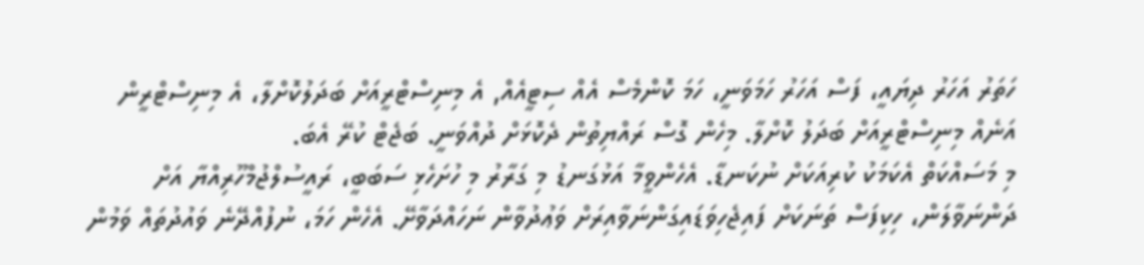ހަތަރު އަހަރު ދިޔައީ، ފަސް އަހަރު ހަމަވަނީ، ހަމަ ކޮންމެސް އެއް ސިޓީއެއް, އެ މިނިސްޓްރީއަށް ބަދަލުކޮށްލާ، އެ މިނިސްޓްރީން އަނެއް މިނިސްޓްރީއަށް ބަދަލު ކޮށްލާ. މިހެން ގޮސް ރައްޔިތުން ދެކޮޅަށް ދުއްވަނީ. ބަޖެޓް ކުރޭ އެބަ.
މި މަސައްކަތް އެކަމަކު ކުރިއަކަށް ނުކަނޑާ. އެހެންވީމާ އަޅުގަނޑު މި ގަރާރު މި ހުށަހެޅި ސަބަބީ، ރައީސުލްޖުމްހޫރިއްޔާ އަށް ދަންނަވާލަން، ހިކިފަސް ތަނަކަށް ފައިޖެހިވަޑައިގަންނަވާއިރަށް ވަޢުދުވާން ނަހައްދަވާށޭ. އެހެން ހަމަ، ނުފުއްދޭނެ ވައުދުތައް ވަމުން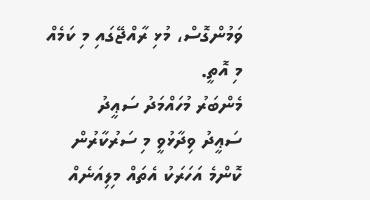ވަމުންގޮސް، މުޅި ރާއްޖޭގައި މި ކަމެއް މި އޮތީ.
މެންބަރު މުހައްމަދު ސަޢީދު
ސަޢީދު ވިދާޅުވީ މި ސަރުކާރުން ކޮންމެ އަހަރަކު އެތައް މިލިއަނެއް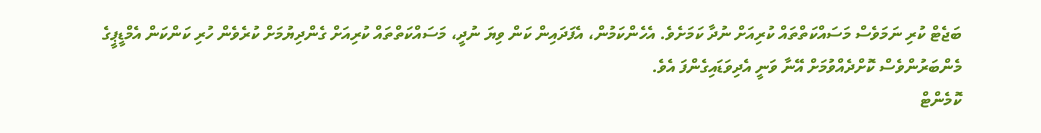ބަޖެޓް ކުރި ނަމަވެސް މަސައްކަތްތައް ކުރިއަށް ނުދާ ކަމަށެވެ. އެހެންކަމުން، އެފަދައިން ކަން ވިޔަ ނުދީ، މަސައްކަތްތައް ކުރިއަށް ގެންދިޔުމަށް ކުރެވެން ހުރި ކަންކަން އެމްޑީޕީގެ މެންބަރުންވެސް ކޮށްދެއްވުމަށް އޭނާ ވަނީ އެދިވަޑައިގެންފަ އެވެ.
ކޮމެންޓް